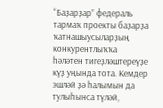“Баҙарҙар” федераль тармаҡ проекты баҙарҙа ҡатнашыусыларҙың конкурентлыҡҡа һәләтен тигеҙләштереүҙе күҙ уңында тота. Кемдер эшләй ҙә һалымын да тулыһынса түләй,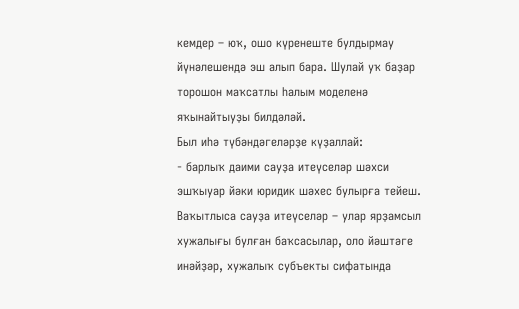кемдер – юҡ, ошо күренеште булдырмау йүнәлешендә эш алып бара. Шулай уҡ баҙар торошон маҡсатлы һалым моделенә яҡынайтыуҙы билдәләй.
Был иһә түбәндәгеләрҙе күҙаллай:
- барлыҡ даими сауҙа итеүселәр шәхси эшҡыуар йәки юридик шәхес булырға тейеш. Ваҡытлыса сауҙа итеүселәр – улар ярҙамсыл хужалығы булған баҡсасылар, оло йәштәге инәйҙәр, хужалыҡ субъекты сифатында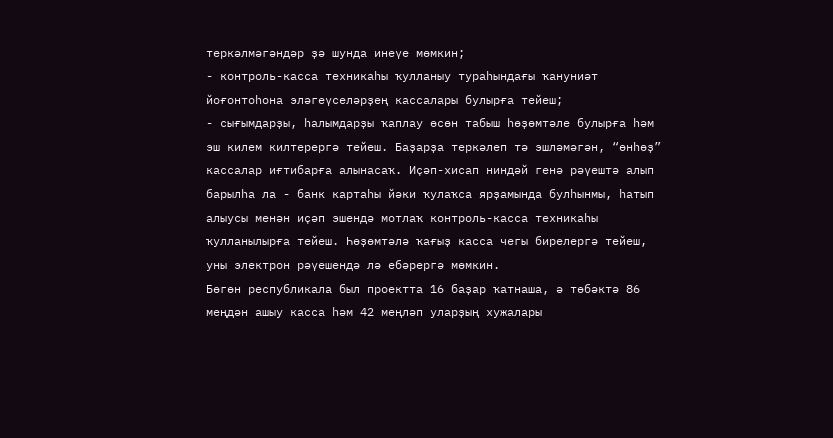теркәлмәгәндәр ҙә шунда инеүе мөмкин;
- контроль-касса техникаһы ҡулланыу тураһындағы ҡануниәт йоғонтоһона эләгеүселәрҙең кассалары булырға тейеш;
- сығымдарҙы, һалымдарҙы ҡаплау өсөн табыш һөҙөмтәле булырға һәм эш килем килтерергә тейеш. Баҙарҙа теркәлеп тә эшләмәгән, “өнһөҙ” кассалар иғтибарға алынасаҡ. Иҫәп-хисап ниндәй генә рәүештә алып барылһа ла - банк картаһы йәки ҡулаҡса ярҙамында булһынмы, һатып алыусы менән иҫәп эшендә мотлаҡ контроль-касса техникаһы ҡулланылырға тейеш. Һөҙөмтәлә ҡағыҙ касса чегы бирелергә тейеш, уны электрон рәүешендә лә ебәрергә мөмкин.
Бөгөн республикала был проектта 16 баҙар ҡатнаша, ә төбәктә 86 меңдән ашыу касса һәм 42 меңләп уларҙың хужалары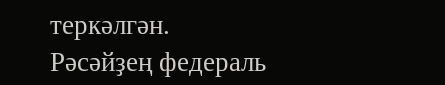теркәлгән.
Рәсәйҙең федераль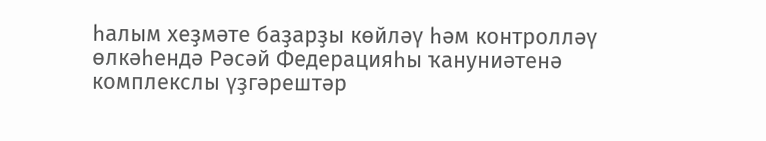һалым хеҙмәте баҙарҙы көйләү һәм контролләү өлкәһендә Рәсәй Федерацияһы ҡануниәтенә комплекслы үҙгәрештәр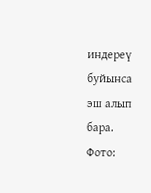индереү буйынса эш алып бара.
Фото: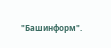"Башинформ".